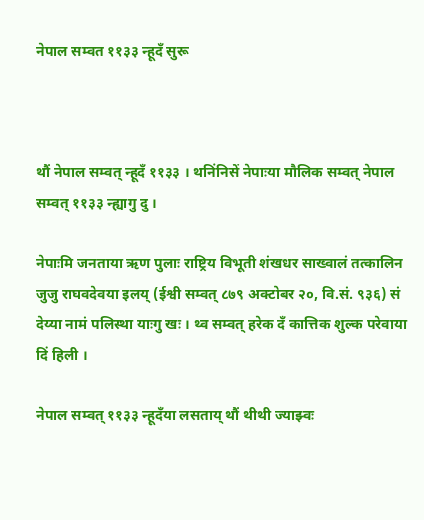नेपाल सम्वत ११३३ न्हूदँ सुरू



थौं नेपाल सम्वत् न्हूदँ ११३३ । थनिंनिसें नेपाःया मौलिक सम्वत् नेपाल सम्वत् ११३३ न्ह्यागु दु ।

नेपाःमि जनताया ऋण पुलाः राष्ट्रिय विभूती शंखधर साख्वालं तत्कालिन जुजु राघवदेवया इलय् (ईश्वी सम्वत् ८७९ अक्टोबर २०, वि.सं. ९३६) सं देय्या नामं पलिस्था याःगु खः । थ्व सम्वत् हरेक दँ कात्तिक शुल्क परेवाया दिं हिली ।

नेपाल सम्वत् ११३३ न्हूदँया लसताय् थौं थीथी ज्याझ्वः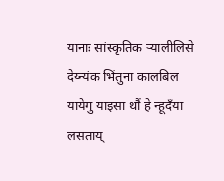यानाः सांस्कृतिक र्‍यालीलिसे देय्न्यंक भिंतुना कालबिल यायेगु याइसा थौं हे न्हूदँया लसताय्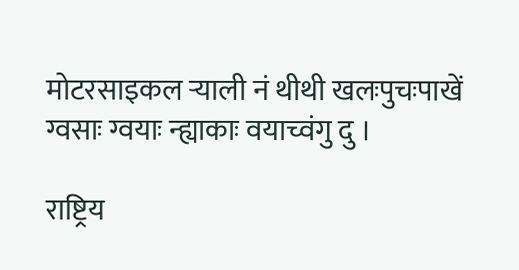मोटरसाइकल र्‍याली नं थीथी खलःपुचःपाखें ग्वसाः ग्वयाः न्ह्याकाः वयाच्वंगु दु ।

राष्ट्रिय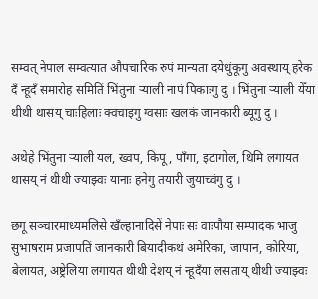सम्वत् नेपाल सम्वत्यात औपचारिक रुपं मान्यता दयेधुंकूगु अवस्थाय् हरेक दँ न्हूदँ समारोह समितिं भिंतुना र्‍याली नापं पिकाःगु दु । भिंतुना र्‍याली येँया थीथी थासय् चाःहिलाः क्वचाइगु ग्वसाः खलकं जानकारी ब्यूगु दु ।

अथेहे भिंतुना र्‍याली यल, ख्वप, किपू, पाँगा, इटागोल, थिमि लगायत थासय् नं थीथी ज्याझ्वः यानाः हनेगु तयारी जुयाच्वंगु दु ।

छगू सञ्चारमाध्यमलिसे खँल्हानादिसें नेपाः सः वाःपौया सम्पादक भाजु सुभाषराम प्रजापतिं जानकारी बियादीकथं अमेरिका, जापान, कोरिया, बेलायत, अष्ट्रेलिया लगायत थीथी देशय् नं न्हूदँया लसताय् थीथी ज्याझ्वः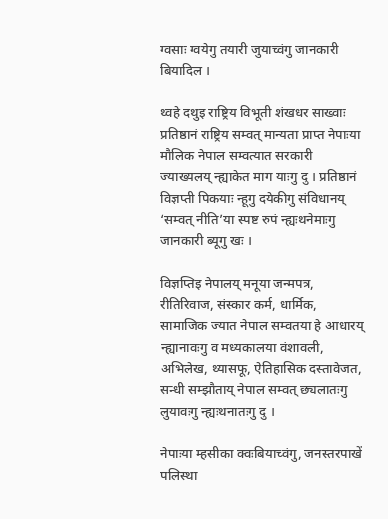ग्वसाः ग्वयेगु तयारी जुयाच्वंगु जानकारी बियादिल ।

थ्वहे दथुइ राष्ट्रिय विभूती शंखधर साख्वाः प्रतिष्ठानं राष्ट्रिय सम्वत् मान्यता प्राप्त नेपाःया मौलिक नेपाल सम्वत्यात सरकारी ज्याख्यलय् न्ह्याकेत माग याःगु दु । प्रतिष्ठानं विज्ञप्ती पिकयाः न्हूगु दयेकीगु संविधानय् ‘सम्वत् नीति’या स्पष्ट रुपं न्ह्यःथनेमाःगु जानकारी ब्यूगु खः ।

विज्ञप्तिइ नेपालय् मनूया जन्मपत्र, रीतिरिवाज, संस्कार कर्म, धार्मिक, सामाजिक ज्यात नेपाल सम्वतया हे आधारय् न्ह्यानावःगु व मध्यकालया वंशावली, अभिलेख, थ्यासफू, ऐतिहासिक दस्तावेजत, सन्धी सम्झौताय् नेपाल सम्वत् छ्यलातःगु लुयावःगु न्ह्यःथनातःगु दु ।

नेपाःया म्हसीका क्वःबियाच्वंगु, जनस्तरपाखें पलिस्था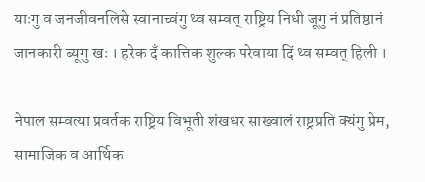याःगु व जनजीवनलिसे स्वानाच्वंगु थ्व सम्वत् राष्ट्रिय निधी जूगु नं प्रतिष्ठानं जानकारी ब्यूगु खः । हरेक दँ कात्तिक शुल्क परेवाया दिं थ्व सम्वत् हिली ।

नेपाल सम्वत्या प्रवर्तक राष्ट्रिय विभूती शंखधर साख्वालं राष्ट्रप्रति क्यंगु प्रेम, सामाजिक व आर्थिक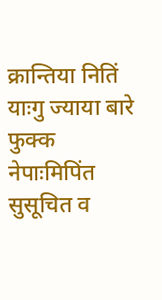क्रान्तिया नितिं याःगु ज्याया बारे फुक्क नेपाःमिपिंत सुसूचित व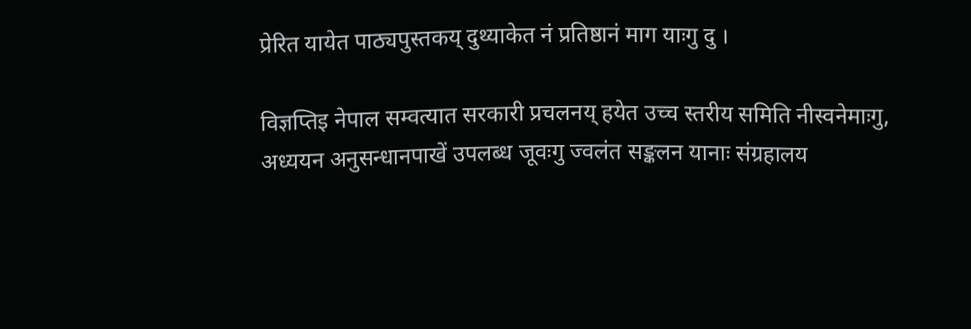प्रेरित यायेत पाठ्यपुस्तकय् दुथ्याकेत नं प्रतिष्ठानं माग याःगु दु ।

विज्ञप्तिइ नेपाल सम्वत्यात सरकारी प्रचलनय् हयेत उच्च स्तरीय समिति नीस्वनेमाःगु, अध्ययन अनुसन्धानपाखें उपलब्ध जूवःगु ज्वलंत सङ्कलन यानाः संग्रहालय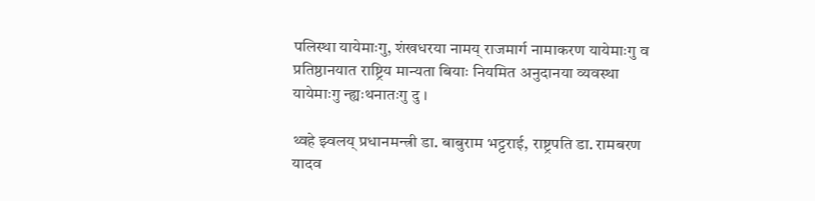पलिस्था यायेमाःगु, शंखधरया नामय् राजमार्ग नामाकरण यायेमाःगु व प्रतिष्ठानयात राष्ट्रिय मान्यता बियाः नियमित अनुदानया व्यवस्था यायेमाःगु न्ह्यःथनातःगु दु ।

थ्वहे झ्वलय् प्रधानमन्त्री डा. बाबुराम भट्टराई, राष्ट्रपति डा. रामबरण यादव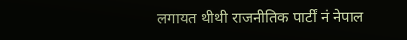लगायत थीथी राजनीतिक पार्टीं नं नेपाल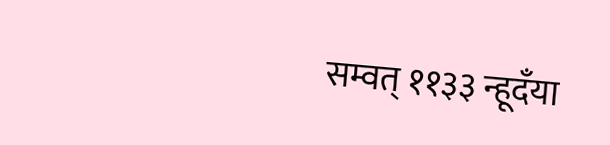सम्वत् ११३३ न्हूदँया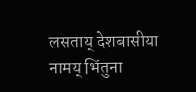लसताय् देशबासीया नामय् भिंतुना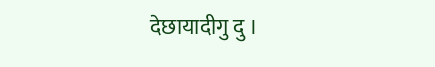देछायादीगु दु ।